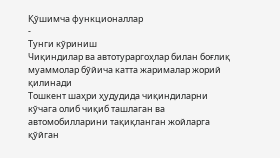Қўшимча функционаллар
-
Тунги кўриниш
Чиқиндилар ва автотураргоҳлар билан боғлиқ муаммолар бўйича катта жарималар жорий қилинади
Тошкент шаҳри ҳудудида чиқиндиларни кўчага олиб чиқиб ташлаган ва автомобилларини тақиқланган жойларга қўйган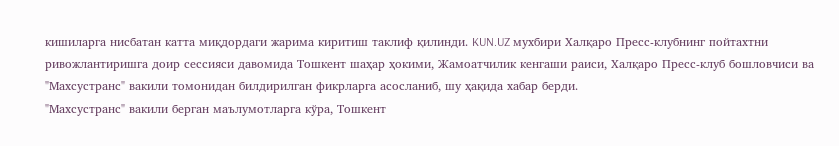кишиларга нисбатан катта миқдордаги жарима киритиш таклиф қилинди. KUN.UZ мухбири Халқаро Пресс-клубнинг пойтахтни ривожлантиришга доир сессияси давомида Тошкент шаҳар ҳокими, Жамоатчилик кенгаши раиси, Халқаро Пресс-клуб бошловчиси ва "Махсустранс" вакили томонидан билдирилган фикрларга асосланиб, шу ҳақида хабар берди.
"Махсустранс" вакили берган маълумотларга кўра, Тошкент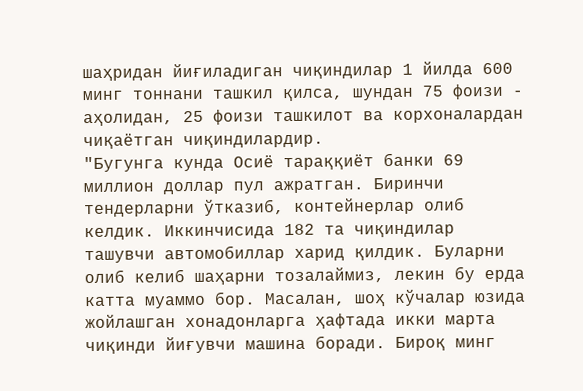шаҳридан йиғиладиган чиқиндилар 1 йилда 600 минг тоннани ташкил қилса, шундан 75 фоизи - аҳолидан, 25 фоизи ташкилот ва корхоналардан чиқаётган чиқиндилардир.
"Бугунга кунда Осиё тараққиёт банки 69 миллион доллар пул ажратган. Биринчи тендерларни ўтказиб, контейнерлар олиб келдик. Иккинчисида 182 та чиқиндилар ташувчи автомобиллар харид қилдик. Буларни олиб келиб шаҳарни тозалаймиз, лекин бу ерда катта муаммо бор. Масалан, шоҳ кўчалар юзида жойлашган хонадонларга ҳафтада икки марта чиқинди йиғувчи машина боради. Бироқ минг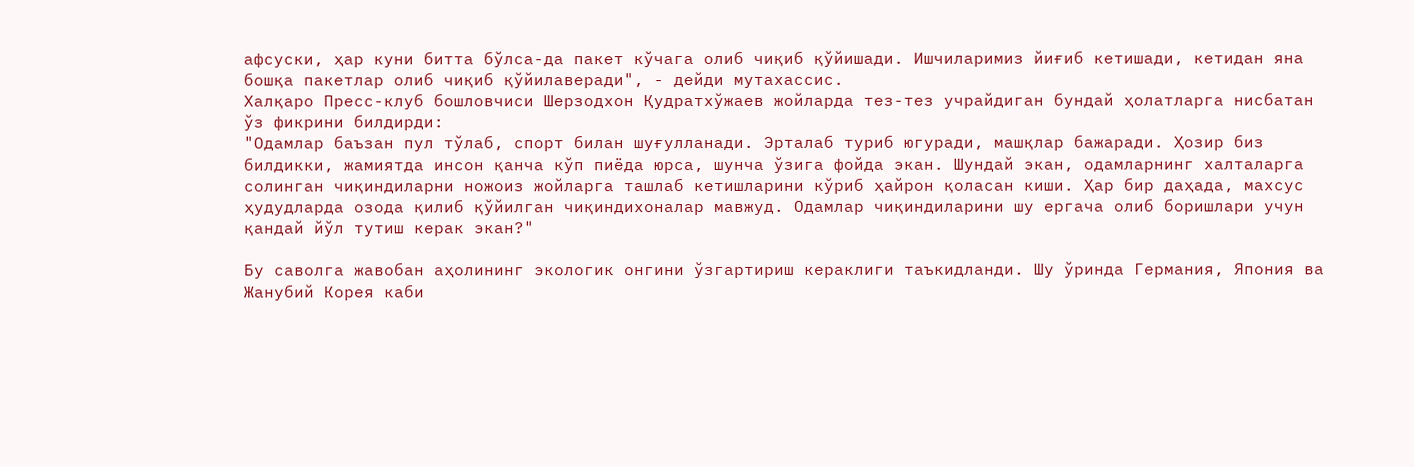афсуски, ҳар куни битта бўлса-да пакет кўчага олиб чиқиб қўйишади. Ишчиларимиз йиғиб кетишади, кетидан яна бошқа пакетлар олиб чиқиб қўйилаверади", - дейди мутахассис.
Халқаро Пресс-клуб бошловчиси Шерзодхон Қудратхўжаев жойларда тез-тез учрайдиган бундай ҳолатларга нисбатан ўз фикрини билдирди:
"Одамлар баъзан пул тўлаб, спорт билан шуғулланади. Эрталаб туриб югуради, машқлар бажаради. Ҳозир биз билдикки, жамиятда инсон қанча кўп пиёда юрса, шунча ўзига фойда экан. Шундай экан, одамларнинг халталарга солинган чиқиндиларни ножоиз жойларга ташлаб кетишларини кўриб ҳайрон қоласан киши. Ҳар бир даҳада, махсус ҳудудларда озода қилиб қўйилган чиқиндихоналар мавжуд. Одамлар чиқиндиларини шу ергача олиб боришлари учун қандай йўл тутиш керак экан?"

Бу саволга жавобан аҳолининг экологик онгини ўзгартириш кераклиги таъкидланди. Шу ўринда Германия, Япония ва Жанубий Корея каби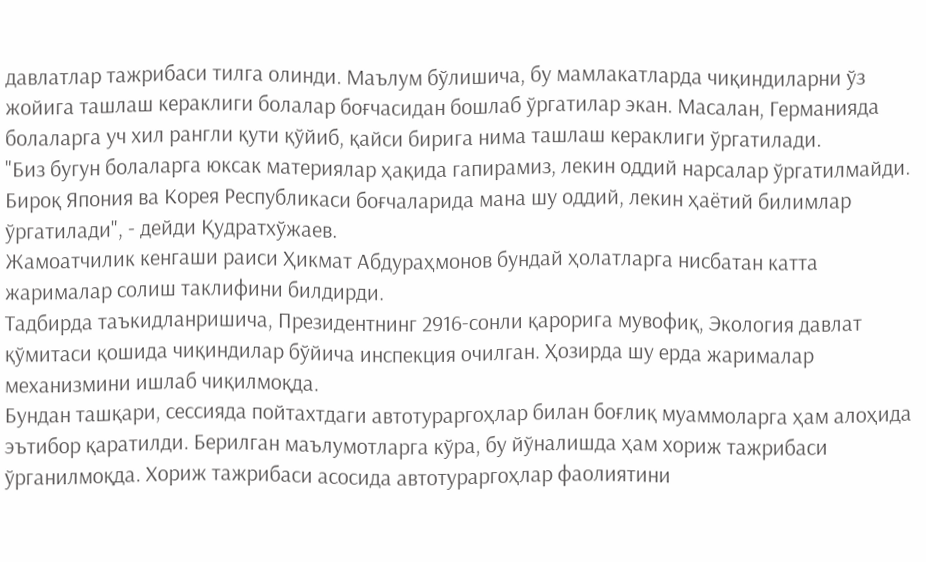давлатлар тажрибаси тилга олинди. Маълум бўлишича, бу мамлакатларда чиқиндиларни ўз жойига ташлаш кераклиги болалар боғчасидан бошлаб ўргатилар экан. Масалан, Германияда болаларга уч хил рангли қути қўйиб, қайси бирига нима ташлаш кераклиги ўргатилади.
"Биз бугун болаларга юксак материялар ҳақида гапирамиз, лекин оддий нарсалар ўргатилмайди. Бироқ Япония ва Корея Республикаси боғчаларида мана шу оддий, лекин ҳаётий билимлар ўргатилади", - дейди Қудратхўжаев.
Жамоатчилик кенгаши раиси Ҳикмат Абдураҳмонов бундай ҳолатларга нисбатан катта жарималар солиш таклифини билдирди.
Тадбирда таъкидланришича, Президентнинг 2916-сонли қарорига мувофиқ, Экология давлат қўмитаси қошида чиқиндилар бўйича инспекция очилган. Ҳозирда шу ерда жарималар механизмини ишлаб чиқилмоқда.
Бундан ташқари, сессияда пойтахтдаги автотураргоҳлар билан боғлиқ муаммоларга ҳам алоҳида эътибор қаратилди. Берилган маълумотларга кўра, бу йўналишда ҳам хориж тажрибаси ўрганилмоқда. Хориж тажрибаси асосида автотураргоҳлар фаолиятини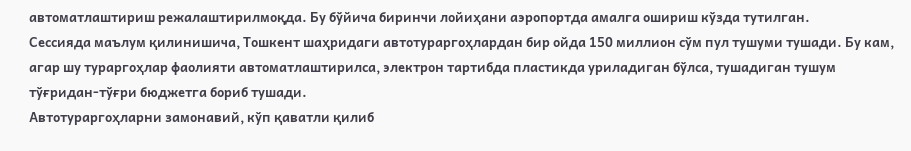автоматлаштириш режалаштирилмоқда. Бу бўйича биринчи лойиҳани аэропортда амалга ошириш кўзда тутилган.
Сессияда маълум қилинишича, Тошкент шаҳридаги автотураргоҳлардан бир ойда 150 миллион сўм пул тушуми тушади. Бу кам, агар шу тураргоҳлар фаолияти автоматлаштирилса, электрон тартибда пластикда уриладиган бўлса, тушадиган тушум тўғридан-тўғри бюджетга бориб тушади.
Автотураргоҳларни замонавий, кўп қаватли қилиб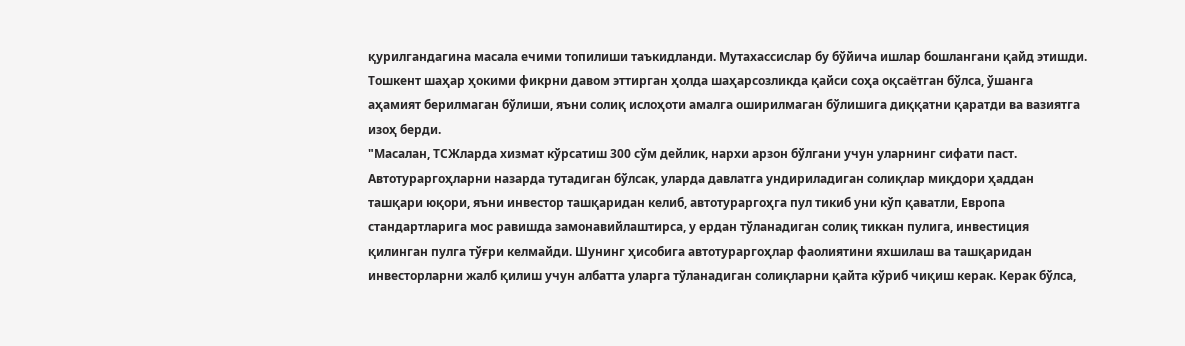қурилгандагина масала ечими топилиши таъкидланди. Мутахассислар бу бўйича ишлар бошлангани қайд этишди.
Тошкент шаҳар ҳокими фикрни давом эттирган ҳолда шаҳарсозликда қайси соҳа оқсаётган бўлса, ўшанга аҳамият берилмаган бўлиши, яъни солиқ ислоҳоти амалга оширилмаган бўлишига диққатни қаратди ва вазиятга изоҳ берди.
"Масалан, ТСЖларда хизмат кўрсатиш 300 сўм дейлик, нархи арзон бўлгани учун уларнинг сифати паст. Автотураргоҳларни назарда тутадиган бўлсак, уларда давлатга ундириладиган солиқлар миқдори ҳаддан ташқари юқори, яъни инвестор ташқаридан келиб, автотураргоҳга пул тикиб уни кўп қаватли, Европа стандартларига мос равишда замонавийлаштирса, у ердан тўланадиган солиқ тиккан пулига, инвестиция қилинган пулга тўғри келмайди. Шунинг ҳисобига автотураргоҳлар фаолиятини яхшилаш ва ташқаридан инвесторларни жалб қилиш учун албатта уларга тўланадиган солиқларни қайта кўриб чиқиш керак. Керак бўлса,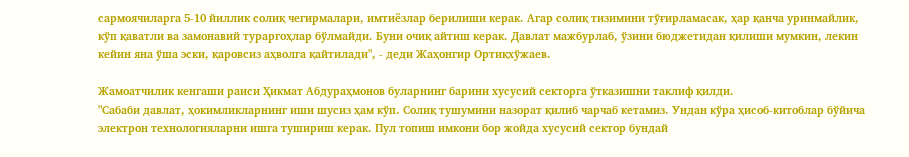сармоячиларга 5-10 йиллик солиқ чегирмалари, имтиёзлар берилиши керак. Агар солиқ тизимини тўғирламасак, ҳар қанча уринмайлик, кўп қаватли ва замонавий тураргоҳлар бўлмайди. Буни очиқ айтиш керак. Давлат мажбурлаб, ўзини бюджетидан қилиши мумкин, лекин кейин яна ўша эски, қаровсиз аҳволга қайтилади", - деди Жаҳонгир Ортиқхўжаев.

Жамоатчилик кенгаши раиси Ҳикмат Абдураҳмонов буларнинг барини хусусий секторга ўтказишни таклиф қилди.
"Сабаби давлат, ҳокимликларнинг иши шусиз ҳам кўп. Солиқ тушумини назорат қилиб чарчаб кетамиз. Ундан кўра ҳисоб-китоблар бўйича электрон технологияларни ишга тушириш керак. Пул топиш имкони бор жойда хусусий сектор бундай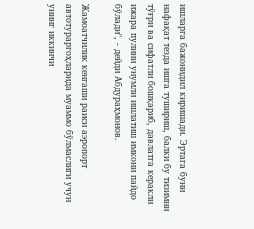ишларга бажонидил киришади. Эртага буни нафақат тезда ишга тушириш, балки бу тизимни тўғри ва сифатли бошқариб, давлатга керакли ижара пулини унумли ишлатиш имкони пайдо бўлади", - дейди Абдураҳмонов.

Жамоатчилик кенгаши раиси аэропорт автотураргоҳларида муаммо бўлмаслиги учун унинг иккинчи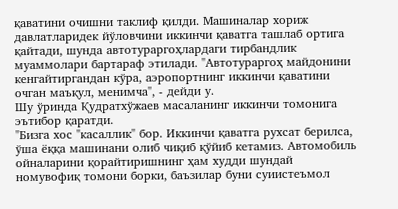қаватини очишни таклиф қилди. Машиналар хориж давлатларидек йўловчини иккинчи қаватга ташлаб ортига қайтади, шунда автотураргоҳлардаги тирбандлик муаммолари бартараф этилади. "Автотураргоҳ майдонини кенгайтиргандан кўра, аэропортнинг иккинчи қаватини очган маъқул, менимча", - дейди у.
Шу ўринда Қудратхўжаев масаланинг иккинчи томонига эътибор қаратди.
"Бизга хос "касаллик" бор. Иккинчи қаватга рухсат берилса, ўша ёққа машинани олиб чиқиб қўйиб кетамиз. Автомобиль ойналарини қорайтиришнинг ҳам худди шундай номувофиқ томони борки, баъзилар буни суиистеъмол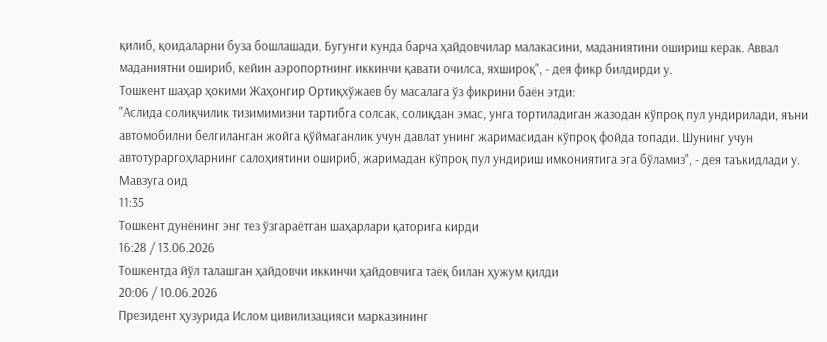қилиб, қоидаларни буза бошлашади. Бугунги кунда барча ҳайдовчилар малакасини, маданиятини ошириш керак. Аввал маданиятни ошириб, кейин аэропортнинг иккинчи қавати очилса, яхшироқ", - дея фикр билдирди у.
Тошкент шаҳар ҳокими Жаҳонгир Ортиқхўжаев бу масалага ўз фикрини баён этди:
"Аслида солиқчилик тизимимизни тартибга солсак, солиқдан эмас, унга тортиладиган жазодан кўпроқ пул ундирилади, яъни автомобилни белгиланган жойга қўймаганлик учун давлат унинг жаримасидан кўпроқ фойда топади. Шунинг учун автотураргоҳларнинг салоҳиятини ошириб, жаримадан кўпроқ пул ундириш имкониятига эга бўламиз", - дея таъкидлади у.
Мавзуга оид
11:35
Тошкент дунёнинг энг тез ўзгараётган шаҳарлари қаторига кирди
16:28 / 13.06.2026
Тошкентда йўл талашган ҳайдовчи иккинчи ҳайдовчига таёқ билан ҳужум қилди
20:06 / 10.06.2026
Президент ҳузурида Ислом цивилизацияси марказининг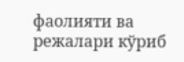фаолияти ва режалари кўриб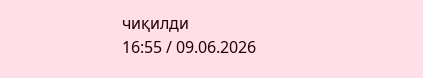чиқилди
16:55 / 09.06.2026